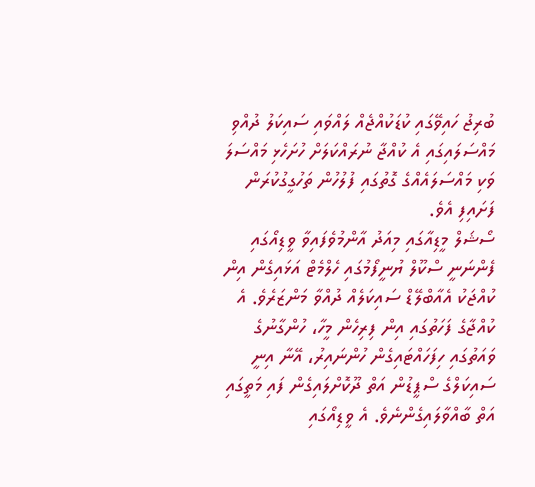ބުރިޖު ހައިވޭގައި ކުޑަކުއްޖެއް ލައްވައި ސައިކަލު ދުއްވި މައްސަލައިގައި އެ ކުއްޖާ ނުރައްކަލަށް ހުށަހެޅި މައްސަލަ ވަކި މައްސަލައެއްގެ ގޮތުގައި ފުލުހުން ތަހުގީގުކުރަން ފަށައިފި އެވެ.
ސޯޝަލް މީޑިއާގައި މިއަދު އާންމުވެފައިވާ ވީޑިއޯގައި ފެންނަނީ ސްކޫލް ޔުނީފޯމުގައި ހެލްމެޓް އަޅައިގެން އިން ކުއްޖަކު އެއާބްލޭޑް ސައިކަލެއް ދުއްވާ މަންޒަރެވެ. އެ ކުއްޖާގެ ފަހަތުގައި އިން ފިރިހެން މީހާ، ހުންގާނުގެ ވައަތުގައި ހިފަހައްޓައިގެން ހުންނައިރު، އޭނާ އިނީ ސައިކަލްގެ ސްޕީޑުން އަތް ދޫކޮށްލައިގެން ފައި މަތީގައި އަތް ބާއްވާލައިގެންނެވެ. އެ ވީޑިއޯގައި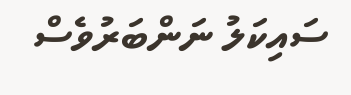ސައިކަލު ނަންބަރުވެސް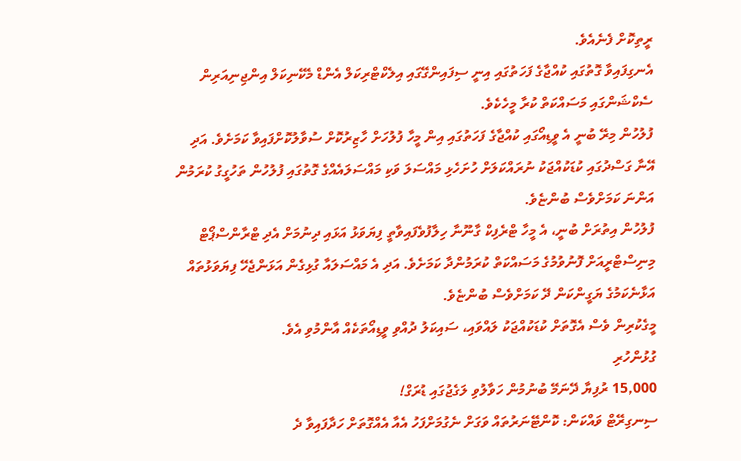ރީތިކޮށް ފެނެއެވެ.
އެނގިފައިވާ ގޮތުގައި ކުއްޖާގެ ފަހަތުގައި އިނީ ސިފައިންގޭގައި އިލެކްޓްރިކަލް އެންޑް މެކޭނިކަލް އިންޖިނިއަރިން ސެކްޝަންގައި މަސައްކަތް ކުރާ މީހެކެވެ.
ފުލުހުން މިރޭ ބުނީ އެ ވީޑިއޯގައި ކުއްޖާގެ ފަހަތުގައި އިން މީހާ ފުލުހަށް ހާޒިރުކޮށް ސުވާލުކޮށްފައިވާ ކަމަށެވެ. އަދި އޭނާ ގަސްދުގައި ކުޑަކުއްޖަކު ނުރައްކަލަށް ހުށަހެޅި މައްސަލަ ވަކި މައްސަލައެއްގެ ގޮތުގައި ފުލުހުން ތަހުގީގު ކުރަމުން އަންނަ ކަމަށްވެސް ބުންޏެވެ.
ފުލުހުން އިތުރަށް ބުނީ، އެ މީހާ ޓްރެފިކް ގާނޫނާ ހިލާފުވެފައިވާތީ ފިޔަވަޅު އަޅައި ދިނުމަށް އެދި ޓްރާންސްޕޯޓް މިނިސްޓްރީއަށް ފޮނުވުމުގެ މަސައްކަތް ކުރަމުންދާ ކަމަށެވެ. އަދި އެ މައްސަލައާ ގުޅިގެން އަޅަންޖެހޭ ފިޔަވަޅުތައް އަޅާނެކަމުގެ ޔަގީންކަން ދޭ ކަމަށްވެސް ބުންޏެވެ.
މީގެކުރިން ވެސް އެގޮތަށް ކުޑަކުއްޖަކު ލައްވައި، ސައިކަލު ދުއްވި ވީޑިއޯތަކެއް އާންމުވި އެވެ.
ގުޅުންހުރި
15,000 ރުފިޔާ ދޭނަމޭ ބުނުމުން ހަވާލުވި ލަގެޖުގައި ޑުރަގް!
ސިނގިރޭޓް ވައްކަން: ކޮންޓޭނަރުތައް ވަގަށް ނެގުމަށްފަހު އެއާ އެއްގޮތަށް ހަދާފައިވާ ދެ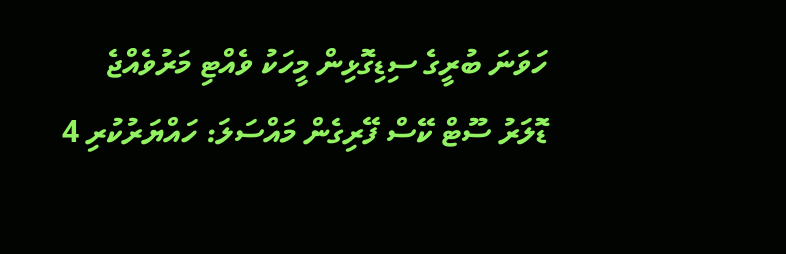ހަވަނަ ބުރީގެ ސިޑިގޮޅިން މީހަކު ވެއްޓި މަރުވެއްޖެ
ޑޮލަރު ސޫޓް ކޭސް ފޭރިގެން މައްސަލަ: ހައްޔަރުކުރި 4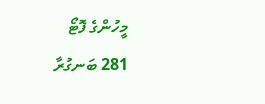މީހުންގެ ފޮޓޯ
281 ބަނގުރާ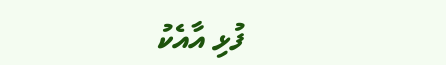ފުޅި އާއެކު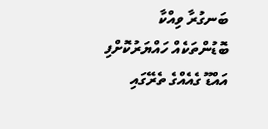ބަނގުރާ ވިއްކާ ބޮޑުންތަކެއް ހައްޔަރުކޮށްފި
އައްޑޫ ގެއެއްގެ ތެރޭގައި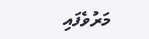މަރުވެފައި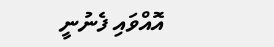އޮއްވައި ފެނުނީ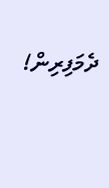ދެމަފިރިން!